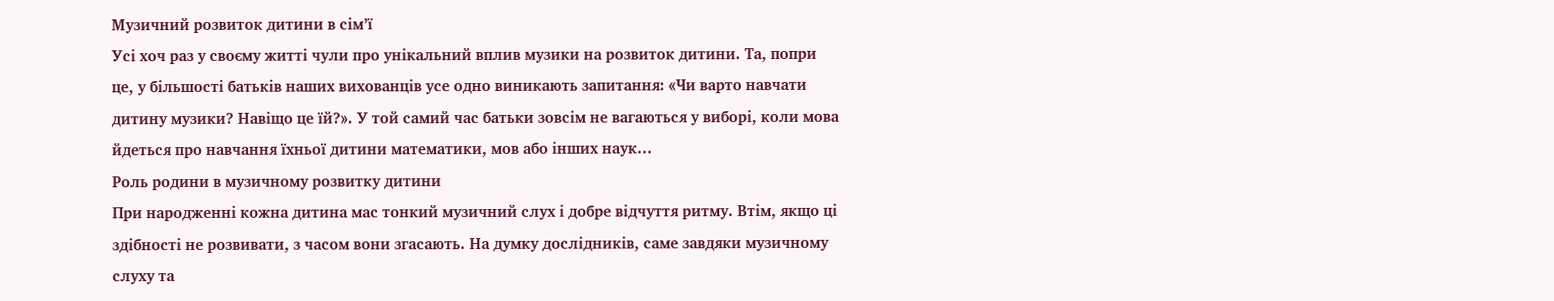Музичний розвиток дитини в сім’ї
Усі хоч раз у своєму житті чули про унікальний вплив музики на розвиток дитини. Та, попри це, у більшості батьків наших вихованців усе одно виникають запитання: «Чи варто навчати дитину музики? Навіщо це їй?». У той самий час батьки зовсім не вагаються у виборі, коли мова йдеться про навчання їхньої дитини математики, мов або інших наук…
Роль родини в музичному розвитку дитини
При народженні кожна дитина мас тонкий музичний слух і добре відчуття ритму. Втім, якщо ці здібності не розвивати, з часом вони згасають. На думку дослідників, саме завдяки музичному слуху та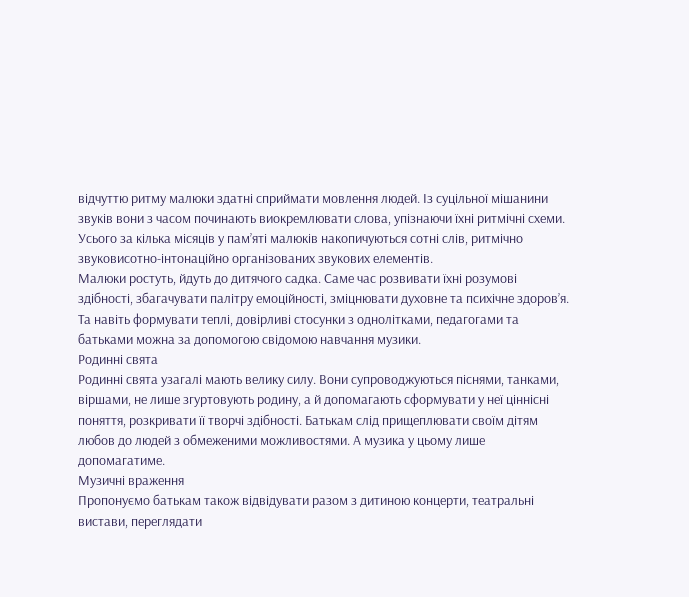відчуттю ритму малюки здатні сприймати мовлення людей. Із суцільної мішанини звуків вони з часом починають виокремлювати слова, упізнаючи їхні ритмічні схеми. Усього за кілька місяців у пам’яті малюків накопичуються сотні слів, ритмічно звуковисотно-інтонаційно організованих звукових елементів.
Малюки ростуть, йдуть до дитячого садка. Саме час розвивати їхні розумові здібності, збагачувати палітру емоційності, зміцнювати духовне та психічне здоров’я. Та навіть формувати теплі, довірливі стосунки з однолітками, педагогами та батьками можна за допомогою свідомою навчання музики.
Родинні свята
Родинні свята узагалі мають велику силу. Вони супроводжуються піснями, танками, віршами, не лише згуртовують родину, а й допомагають сформувати у неї ціннісні поняття, розкривати її творчі здібності. Батькам слід прищеплювати своїм дітям любов до людей з обмеженими можливостями. А музика у цьому лише допомагатиме.
Музичні враження
Пропонуємо батькам також відвідувати разом з дитиною концерти, театральні вистави, переглядати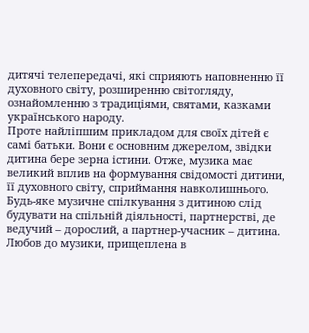дитячі телепередачі, які сприяють наповненню її духовного світу, розширенню світогляду, ознайомленню з традиціями, святами, казками українського народу.
Проте найліпшим прикладом для своїх дітей є самі батьки. Вони є основним джерелом, звідки дитина бере зерна істини. Отже, музика має великий вплив на формування свідомості дитини, її духовного світу, сприймання навколишнього. Будь-яке музичне спілкування з дитиною слід будувати на спільній діяльності, партнерстві, де ведучий – дорослий, а партнер-учасник – дитина.
Любов до музики, прищеплена в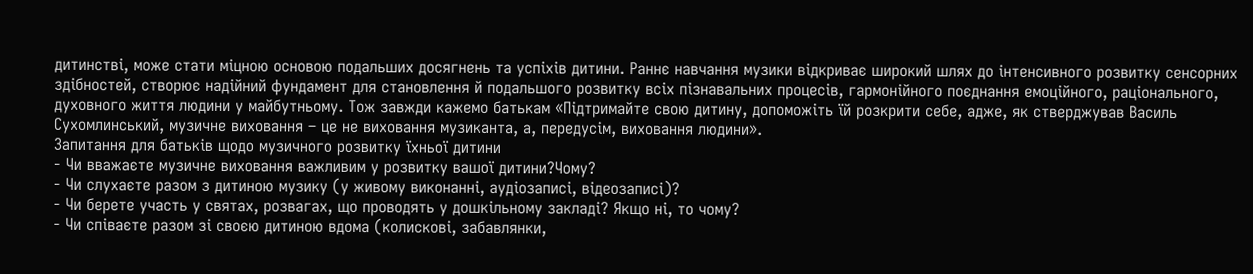дитинстві, може стати міцною основою подальших досягнень та успіхів дитини. Раннє навчання музики відкриває широкий шлях до інтенсивного розвитку сенсорних здібностей, створює надійний фундамент для становлення й подальшого розвитку всіх пізнавальних процесів, гармонійного поєднання емоційного, раціонального, духовного життя людини у майбутньому. Тож завжди кажемо батькам «Підтримайте свою дитину, допоможіть їй розкрити себе, адже, як стверджував Василь Сухомлинський, музичне виховання – це не виховання музиканта, а, передусім, виховання людини».
Запитання для батьків щодо музичного розвитку їхньої дитини
- Чи вважаєте музичне виховання важливим у розвитку вашої дитини?Чому?
- Чи слухаєте разом з дитиною музику (у живому виконанні, аудіозаписі, відеозаписі)?
- Чи берете участь у святах, розвагах, що проводять у дошкільному закладі? Якщо ні, то чому?
- Чи співаєте разом зі своєю дитиною вдома (колискові, забавлянки,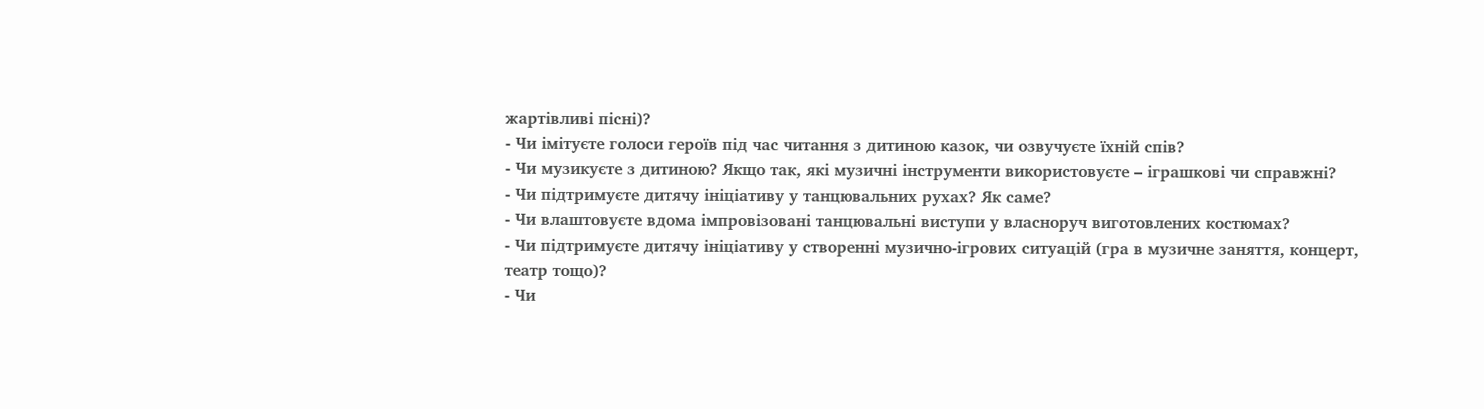жартівливі пісні)?
- Чи імітуєте голоси героїв під час читання з дитиною казок, чи озвучуєте їхній спів?
- Чи музикуєте з дитиною? Якщо так, які музичні інструменти використовуєте – іграшкові чи справжні?
- Чи підтримуєте дитячу ініціативу у танцювальних рухах? Як саме?
- Чи влаштовуєте вдома імпровізовані танцювальні виступи у власноруч виготовлених костюмах?
- Чи підтримуєте дитячу ініціативу у створенні музично-ігрових ситуацій (гра в музичне заняття, концерт, театр тощо)?
- Чи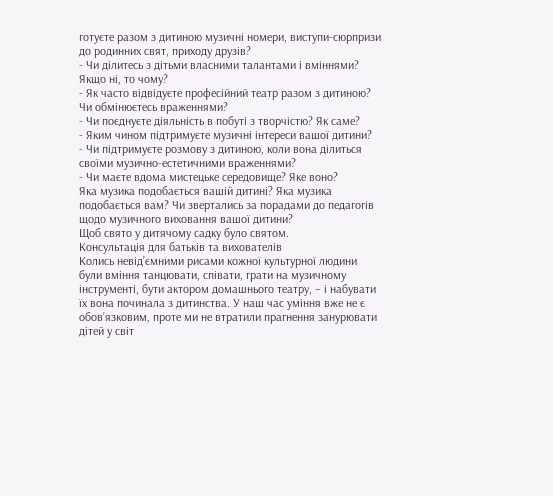готуєте разом з дитиною музичні номери, виступи-сюрпризи до родинних свят, приходу друзів?
- Чи ділитесь з дітьми власними талантами і вміннями? Якщо ні, то чому?
- Як часто відвідуєте професійний театр разом з дитиною? Чи обмінюєтесь враженнями?
- Чи поєднуєте діяльність в побуті з творчістю? Як саме?
- Яким чином підтримуєте музичні інтереси вашої дитини?
- Чи підтримуєте розмову з дитиною, коли вона ділиться своїми музично-естетичними враженнями?
- Чи маєте вдома мистецьке середовище? Яке воно?
Яка музика подобається вашій дитині? Яка музика подобається вам? Чи звертались за порадами до педагогів щодо музичного виховання вашої дитини?
Щоб свято у дитячому садку було святом.
Консультація для батьків та вихователів
Колись невід’ємними рисами кожної культурної людини були вміння танцювати, співати, грати на музичному інструменті, бути актором домашнього театру, – і набувати їх вона починала з дитинства. У наш час уміння вже не є обов’язковим, проте ми не втратили прагнення занурювати дітей у світ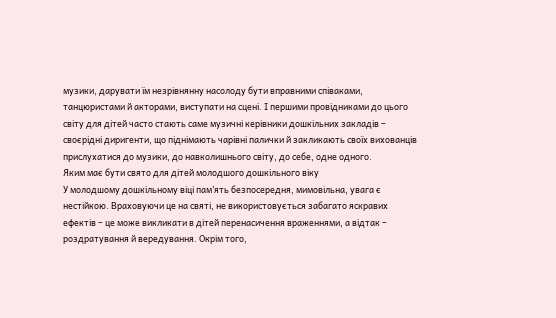музики, дарувати їм незрівнянну насолоду бути вправними співаками, танцюристами й акторами, виступати на сцені. І першими провідниками до цього світу для дітей часто стають саме музичні керівники дошкільних закладів – своєрідні диригенти, що піднімають чарівні палички й закликають своїх вихованців прислухатися до музики, до навколишнього світу, до себе, одне одного.
Яким має бути свято для дітей молодшого дошкільного віку
У молодшому дошкільному віці пам’ять безпосередня, мимовільна, увага є нестійкою. Враховуючи це на святі, не використовується забагато яскравих ефектів – це може викликати в дітей перенасичення враженнями, а відтак – роздратування й вередування. Окрім того,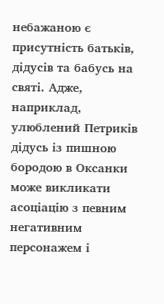небажаною є присутність батьків, дідусів та бабусь на святі. Адже, наприклад, улюблений Петриків дідусь із пишною бородою в Оксанки може викликати асоціацію з певним негативним персонажем і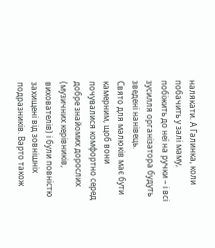налякати. А Галинка, коли побачить у залі маму, побіжить до неї на ручки – і всі зусилля організатора будуть зведені нанівець.
Свято для малюків має бути камерним, щоб вони почувалися комфортно серед добре знайомих дорослих (музичних керівників, вихователів) і були повністю захищені від зовнішніх подразників. Варто також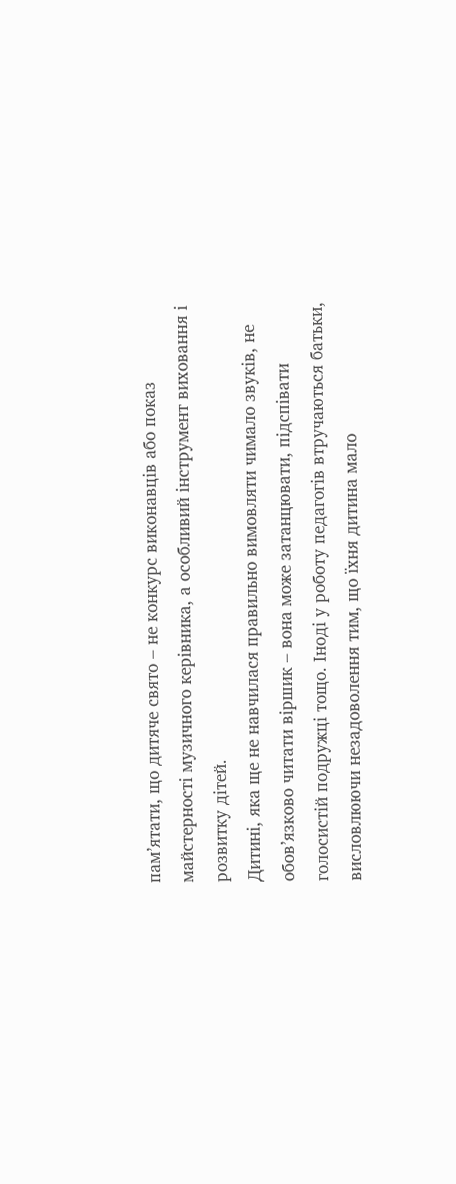пам’ятати, що дитяче свято – не конкурс виконавців або показ майстерності музичного керівника, а особливий інструмент виховання і розвитку дітей.
Дитині, яка ще не навчилася правильно вимовляти чимало звуків, не обов’язково читати віршик – вона може затанцювати, підспівати голосистій подружці тощо. Іноді у роботу педагогів втручаються батьки, висловлюючи незадоволення тим, що їхня дитина мало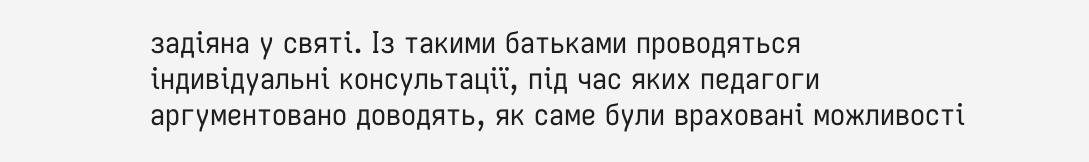задіяна у святі. Із такими батьками проводяться індивідуальні консультації, під час яких педагоги аргументовано доводять, як саме були враховані можливості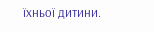їхньої дитини.